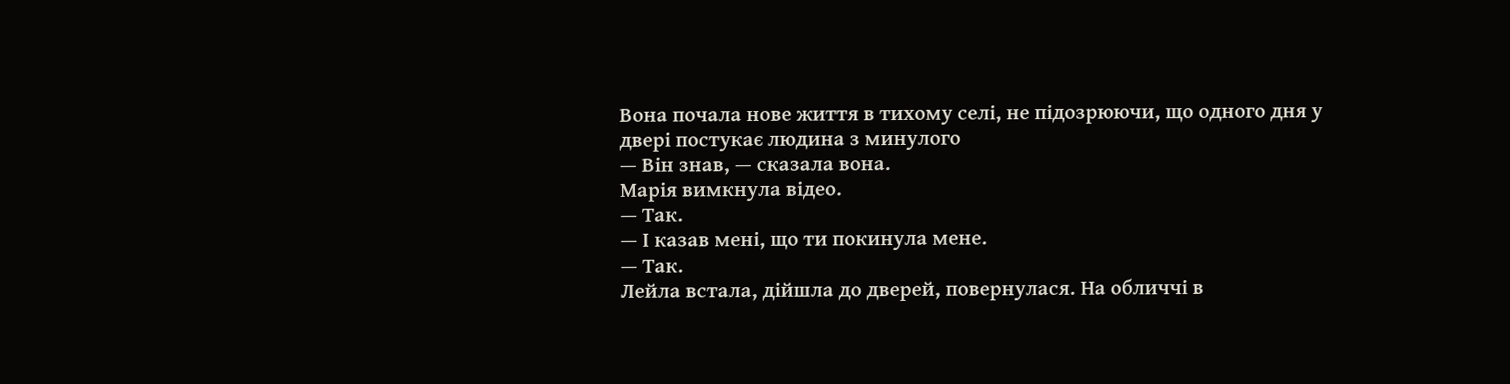Вона почала нове життя в тихому селі, не підозрюючи, що одного дня у двері постукає людина з минулого
— Він знав, — сказала вона.
Марія вимкнула відео.
— Так.
— І казав мені, що ти покинула мене.
— Так.
Лейла встала, дійшла до дверей, повернулася. На обличчі в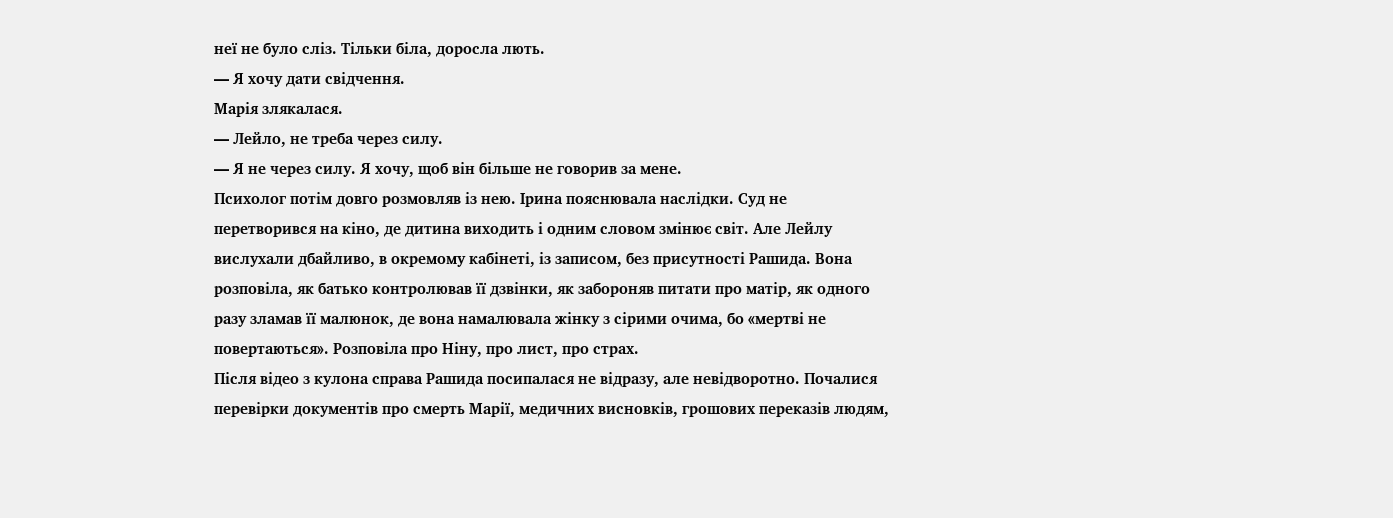неї не було сліз. Тільки біла, доросла лють.
— Я хочу дати свідчення.
Марія злякалася.
— Лейло, не треба через силу.
— Я не через силу. Я хочу, щоб він більше не говорив за мене.
Психолог потім довго розмовляв із нею. Ірина пояснювала наслідки. Суд не перетворився на кіно, де дитина виходить і одним словом змінює світ. Але Лейлу вислухали дбайливо, в окремому кабінеті, із записом, без присутності Рашида. Вона розповіла, як батько контролював її дзвінки, як забороняв питати про матір, як одного разу зламав її малюнок, де вона намалювала жінку з сірими очима, бо «мертві не повертаються». Розповіла про Ніну, про лист, про страх.
Після відео з кулона справа Рашида посипалася не відразу, але невідворотно. Почалися перевірки документів про смерть Марії, медичних висновків, грошових переказів людям,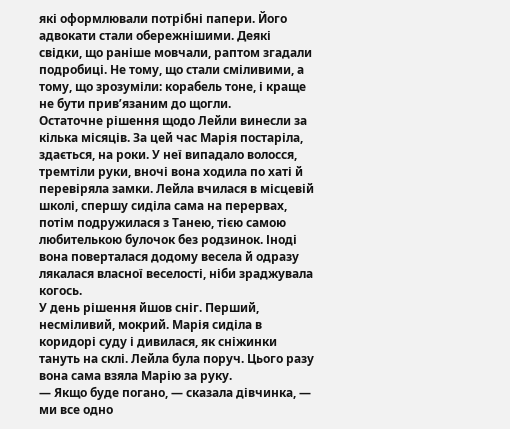які оформлювали потрібні папери. Його адвокати стали обережнішими. Деякі свідки, що раніше мовчали, раптом згадали подробиці. Не тому, що стали сміливими, а тому, що зрозуміли: корабель тоне, і краще не бути прив’язаним до щогли.
Остаточне рішення щодо Лейли винесли за кілька місяців. За цей час Марія постаріла, здається, на роки. У неї випадало волосся, тремтіли руки, вночі вона ходила по хаті й перевіряла замки. Лейла вчилася в місцевій школі, спершу сиділа сама на перервах, потім подружилася з Танею, тією самою любителькою булочок без родзинок. Іноді вона поверталася додому весела й одразу лякалася власної веселості, ніби зраджувала когось.
У день рішення йшов сніг. Перший, несміливий, мокрий. Марія сиділа в коридорі суду і дивилася, як сніжинки тануть на склі. Лейла була поруч. Цього разу вона сама взяла Марію за руку.
— Якщо буде погано, — сказала дівчинка, — ми все одно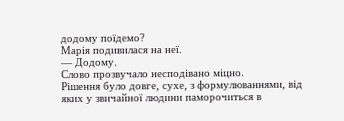додому поїдемо?
Марія подивилася на неї.
— Додому.
Слово прозвучало несподівано міцно.
Рішення було довге, сухе, з формулюваннями, від яких у звичайної людини паморочиться в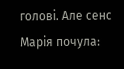голові. Але сенс Марія почула: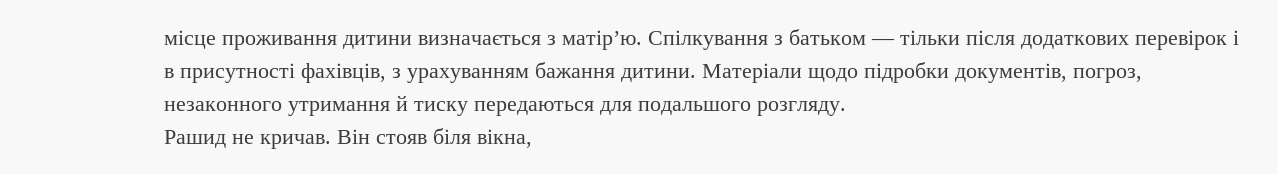місце проживання дитини визначається з матір’ю. Спілкування з батьком — тільки після додаткових перевірок і в присутності фахівців, з урахуванням бажання дитини. Матеріали щодо підробки документів, погроз, незаконного утримання й тиску передаються для подальшого розгляду.
Рашид не кричав. Він стояв біля вікна,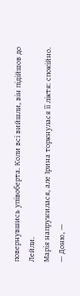повернувшись упівоберта. Коли всі вийшли, він підійшов до Лейли.
Марія напружилася, але Ірина торкнулася її ліктя: спокійно.
— Доню, —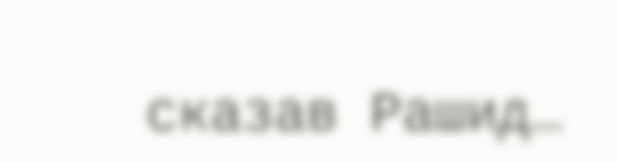сказав Рашид…